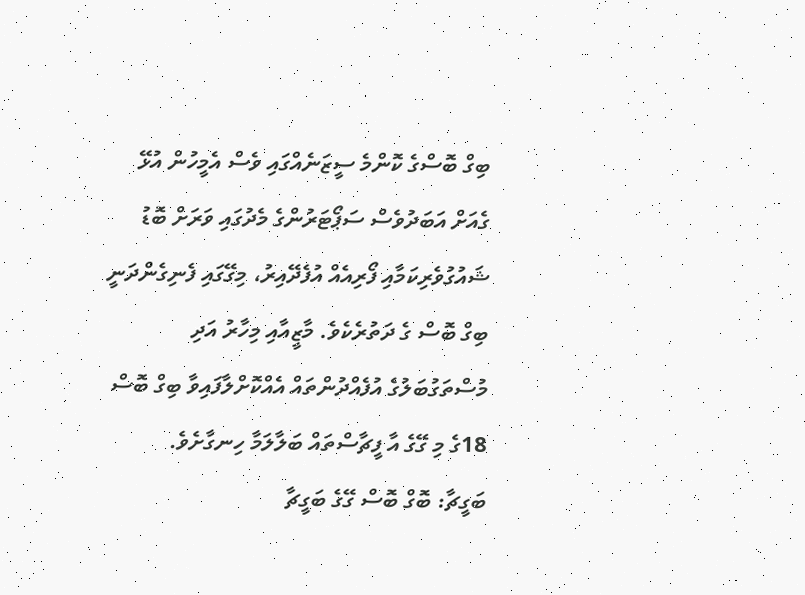ބިގް ބޮސްގެ ކޮންމެ ސީޒަނެއްގައި ވެސް އެމީހުން އުޅޭ ގެއަށް އަބަދުވެސް ސަޕޯޓަރުންގެ މެދުގައި ވަރަށް ބޮޑު ޝައުގުވެރިކަމާއި ފޯރިއެއް އުފެދޭއިރު، މިގޭގައި ފެނިގެންދަނީ ބިގް ބޮސް ގެ ދަތުރެކެވެ. މާޒީއާއި މިހާރު އަދި މުސްތަގުބަލުގެ އުފެއްދުންތައް އެއްކޮށްލާފައިވާ ބިގް ބޮސް 18ގެ މި ގޭގެ އާ ފީޗާސްތައް ބަލާލަމާ ހިނގާށެވެ.
ބަގީޗާ: ބޮގް ބޮސް ގޭގެ ބަގީޗާ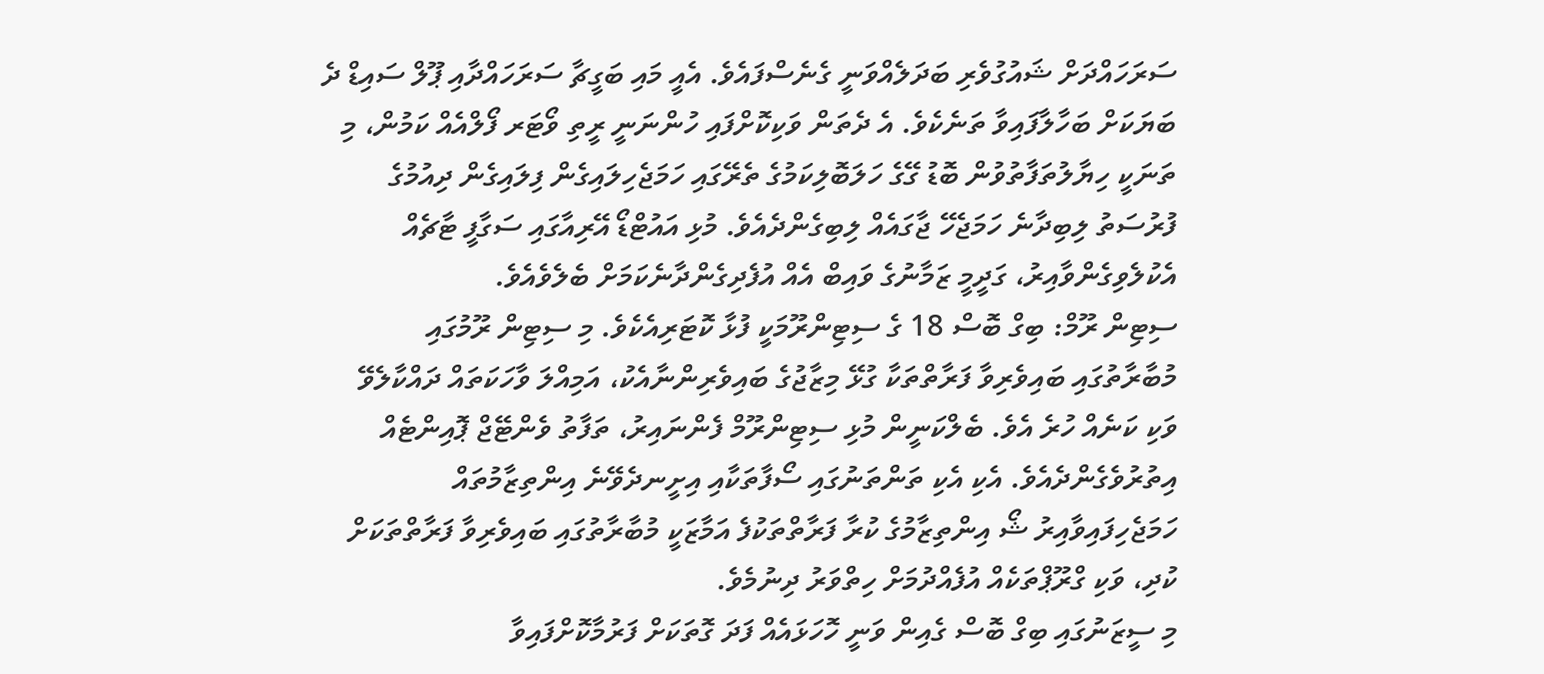ސަރަހައްދަށް ޝައުގުވެރި ބަދަލެއްވަނީ ގެނެސްފައެވެ. އެއީ މައި ބަގީޗާ ސަރަހައްދާއި ޕޫލް ސައިޑް ދެ ބަޔަކަށް ބަހާލާފައިވާ ތަނެކެވެ. އެ ދެތަން ވަކިކޮށްފައި ހުންނަނީ ރީތި ވޯޓަރ ފޯލްއެއް ކަމުން، މި ތަނަކީ ހިޔާލުތަފާތުވުން ބޮޑު ގޭގެ ހަލަބޮލިކަމުގެ ތެރޭގައި ހަމަޖެހިލައިގެން ފިލައިގެން ދިއުމުގެ ފުރުސަތު ލިބިދާނެ ހަމަޖެހޭ ޖާގައެއް ލިބިގެންދެއެވެ. މުޅި އައުޓްޑޯ އޭރިއާގައި ސަގާފީ ޓާޗެއް އެކުލެވިގެންވާއިރު، ގަދީމީ ޒަމާނުގެ ވައިބް އެއް އުފެދިގެންދާނެކަމަށް ބެލެވެއެވެ.
ސިޓިން ރޫމް: ބިގް ބޮސް 18 ގެ ސިޓިންރޫމަކީ ފުޅާ ކޮޓަރިއެކެވެ. މި ސިޓިން ރޫމުގައި މުބާރާތުގައި ބައިވެރިވާ ފަރާތްތަކާ ގުޅޭ މިޒާޖުގެ ބައިވެރިންނާއެކު، އަމިއްލަ ވާހަކަތައް ދައްކާލެވޭ ވަކި ކަނެއް ހުރެ އެވެ. ބެލްކަނީން މުޅި ސިޓިންރޫމް ފެންނައިރު، ތަފާތު ވެންޓޭޖް ޕޮއިންޓެއް އިތުރުވެގެންދެއެވެ. އެކި އެކި ތަންތަނުގައި ސޯފާތަކާއި އިށީނދެވޭނެ އިންތިޒާމުތައް ހަމަޖެހިފައިވާއިރު ޝޯ އިންތިޒާމުގެ ކުރާ ފަރާތްތަކުފެ އަމާޒަކީ މުބާރާތުގައި ބައިވެރިވާ ފަރާތްތަކަށް ކުދި، ވަކި ގްރޫޕްތަކެއް އުފެއްދުމަށް ހިތްވަރު ދިނުމެވެ.
މި ސީޒަނުގައި ބިގް ބޮސް ގެއިން ވަނީ ހޮހަޅައެއް ފަދަ ގޮތަކަށް ފަރުމާކޮށްފައިވާ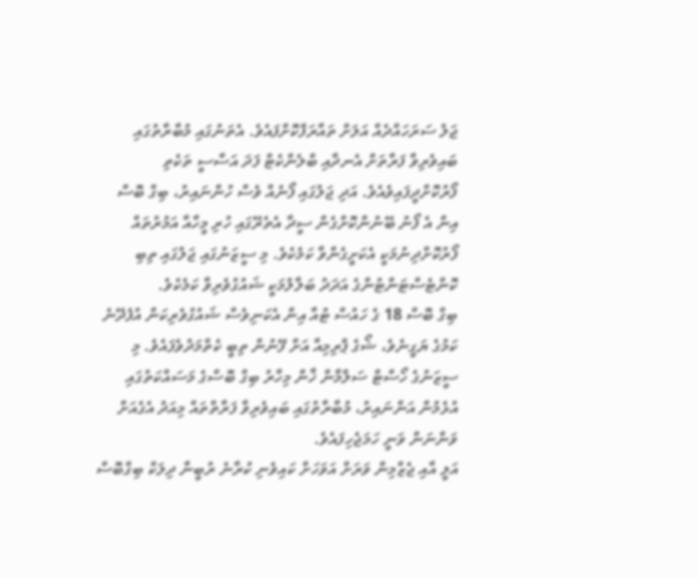ޖަލު ސަރަހައްދެއް އަލަށް ތައާރަފްކޮށްފައެވެ. އެތަނުގައި މުބާރާތުގައި ބައިވެރިވާ ފަރާތަށް އެނދާއި ބްލެންކެޓް ފަދަ އަސާސީ ތަކެތި ފޯރުކޮށްދީފައިވެއެވެ. އަދި ޖަލުގައި ފޯނެއް ވެސް ހުންނައިރު، ބިގް ބޮސް އިން އެ ފޯނު ބޭނުންކޮށްގެން ސީދާ އެތެރޭގައި ހުރި މީހާއާ އަމުރުތައް ފޯރުކޮށްދިނުމަކީ އެކަށީގެންވާ ކަމެކެވެ. މި ސީޒަނުގައި ޖަލުގައި ތިބި ކޮންޓެސްޓަންޓުންގެ އަދަދު ބަލާލުމަކީ ޝައުގުވެރިވާ ކަމެކެވެ.
ބިގް ބޮސް 18 ގެ ހައުސް ޓުއާ އިން އެކަނިވެސް ޝައުގުވެރިކަން އުފެދޭނެ ކަމުގެ ޔަގީނެވެ، ޝޯގެ ޕްރިމިއާ އަށް ފޭނުން ތިބީ ކެތްމަދުވެފައެވެ. މި ސީޒަނުގެ ހޯސްޓް ސަލްމާން ޚާން މިހާރު ބިގް ބޮސްގެ މަސައްކަތުގައި އުޅެމުން އަންނައިރު، މުބާރާތުގައި ބައިވެރިވާ ފަރާތްތައް މިއަދު އެގެއަށް ވަންނަން ވަނީ ހަމަޖެހިފައެވެ.
އަލީ އާއި ޖެޒްމިން ވަރަށް އަވަހަށް ކައިވެނި ކުރާނެ ރުބީނާ ދިލަކް ބިގްބޮސް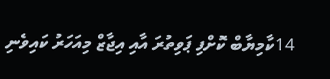14ކާމިޔާބް ކޮށްފި ޕަވިތުރަ އާއި އިޖާޒް މިއަހަރު ކައިވެނި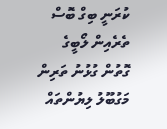ކުރަނީ ބިގް ބޮސް ތެރެއިން ލޯބީގެ ގޮތުން ގުޅުނު ތަރިން މަގުބޫލު ލިޔުންތައް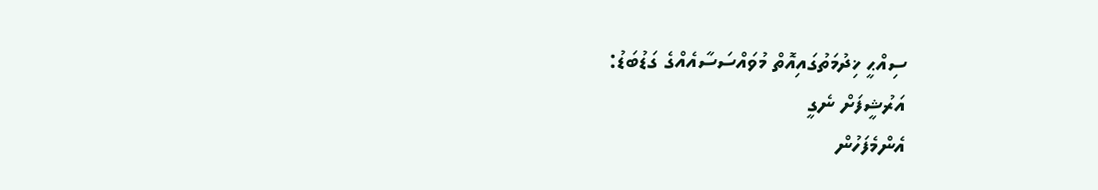ސިއްޙީ ޚިދުމަތުގައިއޮތް މުވައްސަސާއެއްގެ ގަޑުބަޑު:
އަރުޝީފަށް ނެގީ
އެންމެފަހުން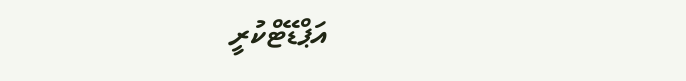އަޕްޑޭޓްކުރީ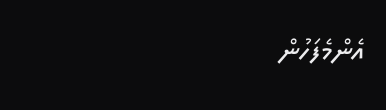އެންމެފަހުން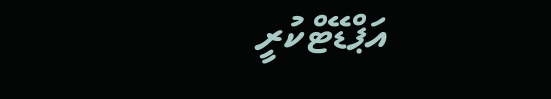އަޕްޑޭޓްކުރީ